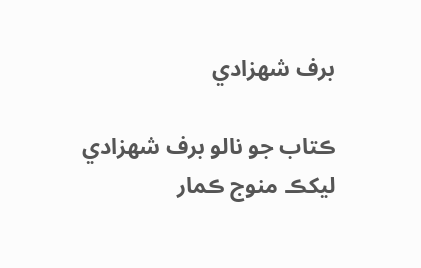برف شهزادي

ڪتاب جو نالو برف شهزادي
ليکڪ منوج ڪمار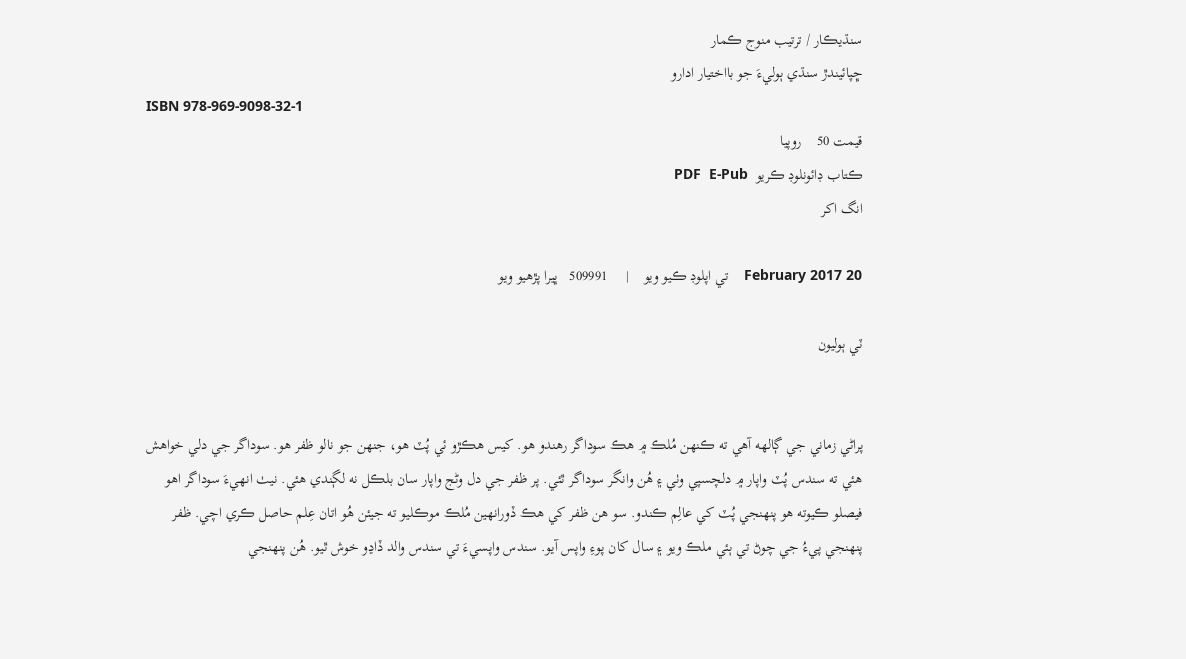سنڌيڪار / ترتيب منوج ڪمار
ڇپائيندڙ سنڌي ٻوليءَ جو بااختيار ادارو
ISBN 978-969-9098-32-1
قيمت 50    روپيا
ڪتاب ڊائونلوڊ ڪريو  PDF  E-Pub
انگ اکر

20 February 2017    تي اپلوڊ ڪيو ويو    |     509991   ڀيرا پڙهيو ويو

ٽي ٻوليون


پراڻي زماني جي ڳالهه آهي ته ڪنهن مُلڪ ۾ هڪ سوداگر رهندو هو. کيس هڪڙو ئي پُٽ هو، جنهن جو نالو ظفر هو. سوداگر جي دلي خواهش هئي ته سندس پُٽ واپار ۾ دلچسپي وٺي ۽ هُن وانگر سوداگر ٿئي. پر ظفر جي دل وڻج واپار سان بلڪل نه لڳندي هئي. نيٺ انهيءَ سوداگر اهو فيصلو ڪيوته هو پنهنجي پُٽ کي عالِم ڪندو. سو هن ظفر کي هڪ ڏورانهين مُلڪ موڪليو ته جيئن هُو اتان عِلم حاصل ڪري اچي. ظفر پنهنجي پيءُ جي چوڻ تي ٻئي ملڪ ويو ۽ سال کان پوءِ واپس آيو. سندس واپسيءَ تي سندس والد ڏاڍو خوش ٿيو. هُن پنهنجي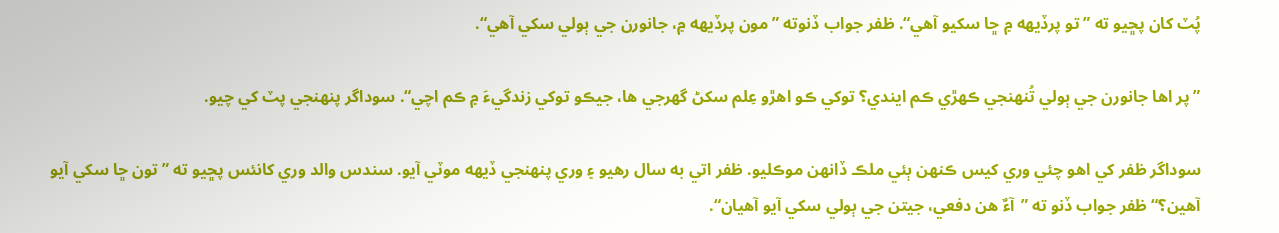پُٽ کان پڇيو ته ”تو پرڏيهه ۾ ڇا سکيو آهي“. ظفر جواب ڏنوته ”مون پرڏيهه ۾، جانورن جي ٻولي سکي آهي“.

”پر اها جانورن جي ٻولي تُنهنجي ڪهڙي ڪم ايندي؟ توکي ڪو اهڙو عِلم سکڻ گهرجي ها، جيڪو توکي زندگيءَ ۾ ڪم اچي“. سوداگر پنهنجي پٽ کي چيو.

سوداگر ظفر کي اهو چئي وري کيس ڪنهن ٻئي ملڪ ڏانهن موڪليو. ظفر اتي به سال رهيو ۽ وري پنهنجي ڏيهه موٽي آيو. سندس والد وري کانئس پڇيو ته ”تون ڇا سکي آيو آهين؟“ ظفر جواب ڏنو ته ”آءٌ هن دفعي، جيتن جي ٻولي سکي آيو آهيان“.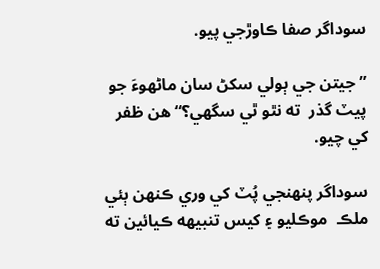سوداگر صفا ڪاوڙجي پيو.

”جيتن جي ٻولي سکڻ سان ماڻهوءَ جو پيٽ گذر  ته نٿو ٿي سگهي؟“ هن ظفر کي چيو.

سوداگر پنهنجي پُٽ کي وري ڪنهن ٻئي ملڪ  موڪليو ۽ کيس تنبيهه ڪيائين ته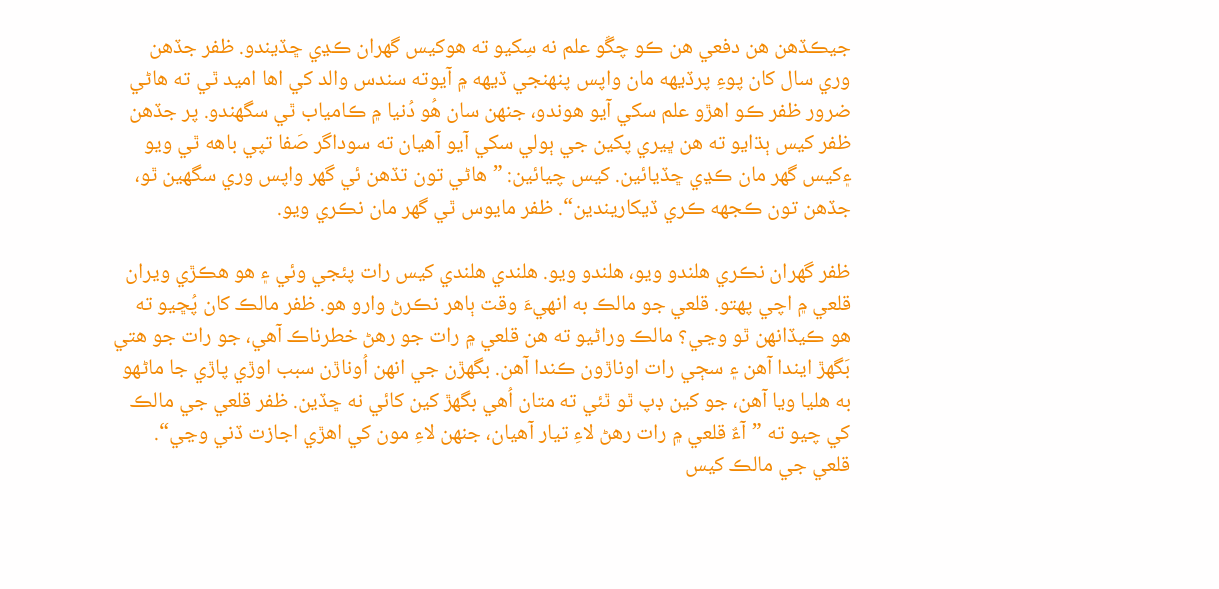جيڪڏهن هن دفعي هن ڪو چڱو علم نه سِکيو ته هوکيس گهران ڪڍي ڇڏيندو. ظفر جڏهن وري سال کان پوءِ پرڏيهه مان واپس پنهنجي ڏيهه ۾ آيوته سندس والد کي اها اميد ٿي ته هاڻي ضرور ظفر ڪو اهڙو علم سکي آيو هوندو، جنهن سان هُو دُنيا ۾ ڪامياب ٿي سگهندو. پر جڏهن ظفر کيس ٻڌايو ته هن ڀيري پکين جي ٻولي سکي آيو آهيان ته سوداگر صَفا تپي باهه ٿي ويو ۽کيس گهر مان ڪڍي ڇڏيائين. کيس چيائين: ”هاڻي تون تڏهن ئي گهر واپس وري سگهين ٿو، جڏهن تون ڪجهه ڪري ڏيکاريندين“. ظفر مايوس ٿي گهر مان نڪري ويو.

ظفر گهران نڪري هلندو ويو، هلندو ويو. هلندي هلندي کيس رات پئجي وئي ۽ هو هڪڙي ويران قلعي ۾ اچي پهتو. قلعي جو مالڪ به انهيءَ وقت ٻاهر نڪرڻ وارو هو. ظفر مالڪ کان پُڇيو ته هو ڪيڏانهن ٿو وڃي؟ مالڪ وراڻيو ته هن قلعي ۾ رات جو رهڻ خطرناڪ آهي، جو رات جو هتي بَگهڙ ايندا آهن ۽ سڄي رات اوناڙون ڪندا آهن. بگهڙن جي انهن اُوناڙن سبب اوڙي پاڙي جا ماڻهو به هليا ويا آهن، جو کين ڊپ ٿو ٿئي ته متان اُهي بگهڙ کين کائي نه ڇڏين. ظفر قلعي جي مالڪ کي چيو ته ”آءٌ قلعي ۾ رات رهڻ لاءِ تيار آهيان، جنهن لاءِ مون کي اهڙي اجازت ڏني وڃي“. قلعي جي مالڪ کيس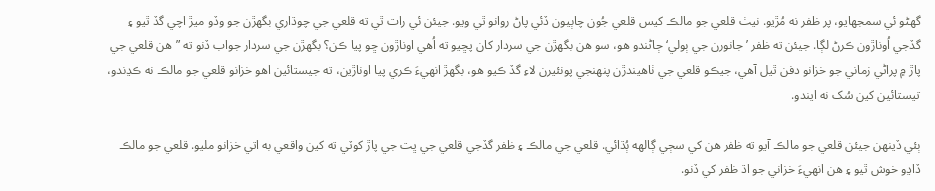گهڻو ئي سمجهايو، پر ظفر نه مُڙيو. نيٺ قلعي جو مالڪ کيس قلعي جُون چاٻيون ڏئي پاڻ روانو ٿي ويو. جيئن ئي رات ٿي ته قلعي جي چوڌاري بگهڙن جو وڏو ميڙ اچي گڏ ٿيو ۽ گڏجي اُوناڙون ڪرڻ لڳا. جيئن ته ظفر ’جانورن جي ٻولي‘ ڄاڻندو هو، سو هن بگهڙن جي سردار کان پڇيو ته اُهي اوناڙون ڇو پيا ڪن؟ بگهڙن جي سردار جواب ڏنو ته ”هن قلعي جي پاڙ ۾ پراڻي زماني جو خزانو دفن ٿيل آهي، جيڪو قلعي جي ٺاهيندڙن پنهنجي پونئيرن لاءِ گڏ ڪيو هو، بگهڙ انهيءَ ڪري پيا اوناڙين، ته جيستائين اهو خزانو قلعي جو مالڪ نه ڪڍندو، تيستائين کين سُک نه ايندو.

ٻئي ڏينهن جيئن قلعي جو مالڪ آيو ته ظفر هن کي سڄي ڳالهه ٻُڌائي. قلعي جي مالڪ ۽ ظفر گڏجي قلعي جي ڀت جي پاڙ کوٽي ته کين واقعي به اتي خزانو مليو. قلعي جو مالڪ ڏاڍو خوش ٿيو ۽ هن انهيءَ خزاني جو اڌ ظفر کي ڏنو.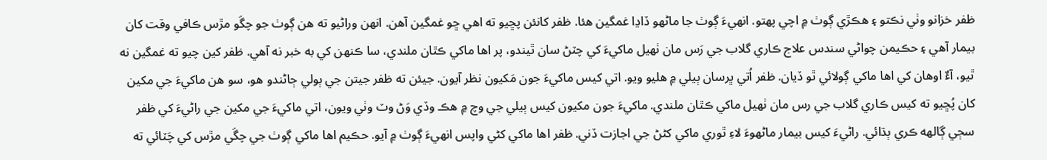ظفر خزانو وٺي نڪتو ۽ هڪڙي ڳوٺ ۾ اچي پهتو. انهيءَ ڳوٺ جا ماڻهو ڏاڍا غمگين هئا. ظفر کانئن پڇيو ته اهي ڇو غمگين آهن. انهن وراڻيو ته هن ڳوٺ جو چڱو مڙس ڪافي وقت کان بيمار آهي ۽ حڪيمن چواڻي سندس علاج ڪاري گلاب جي رَس مان ٺهيل ماکيءَ کي چٽڻ سان ٿيندو، پر اها ماکي ڪٿان ملندي، سا ڪنهن کي به خبر نه آهي. ظفر کين چيو ته غمگين نه ٿيو، آءٌ اوهان کي اها ماکي ڳولائي ٿو ڏيان. ظفر اُتي ڀرسان ٻيلي ۾ هليو ويو. اتي کيس ماکيءَ جون مَکيون نظر آيون. جيئن ته ظفر جيتن جي ٻولي ڄاڻندو هو، سو هن ماکيءَ جي مکين کان پُڇيو ته کيس ڪاري گلاب جي رس مان ٺهيل ماکي ڪٿان ملندي. ماکيءَ جون مکيون کيس ٻيلي جي وچ ۾ هڪ وڏي وَڻ وٽ وٺي ويون، اتي ماکيءَ جي مکين جي راڻيءَ کي ظفر سڄي ڳالهه ڪري ٻڌائي. راڻيءَ کيس بيمار ماڻهوءَ لاءِ ٿوري ماکي کڻڻ جي اجازت ڏني. ظفر اها ماکي کڻي واپس انهيءَ ڳوٺ ۾ آيو. حڪيم اها ماکي ڳوٺ جي چڱي مڙس کي چَٽائي ته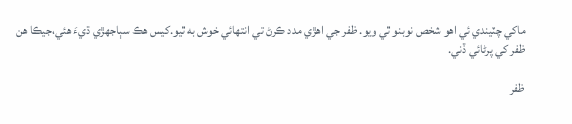ماکي چٽيندي ئي اهو شخص نوبنو ٿي ويو. ظفر جي اهڙي مدد ڪرڻ تي انتهائي خوش به ٿيو.کيس هڪ سٻاجهڙي ڌيءَ هئي،جيڪا هن ظفر کي پرڻائي ڏني.

ظفر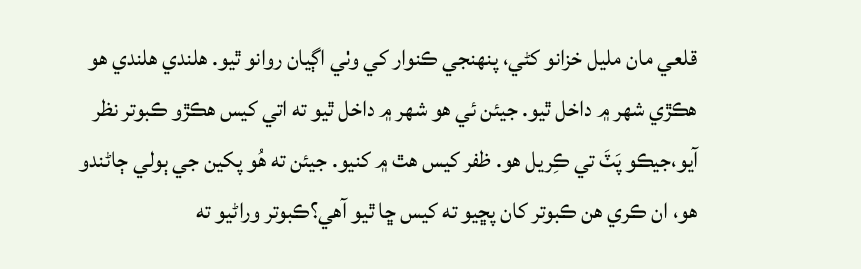قلعي مان مليل خزانو کڻي، پنهنجي ڪنوار کي وٺي اڳيان روانو ٿيو. هلندي هلندي هو هڪڙي شهر ۾ داخل ٿيو. جيئن ئي هو شهر ۾ داخل ٿيو ته اتي کيس هڪڙو ڪبوتر نظر آيو،جيڪو پَٽَ تي ڪِريل هو. ظفر کيس هٿ ۾ کنيو. جيئن ته هُو پکين جي ٻولي ڄاڻندو هو، ان ڪري هن ڪبوتر کان پڇيو ته کيس ڇا ٿيو آهي؟ڪبوتر وراڻيو ته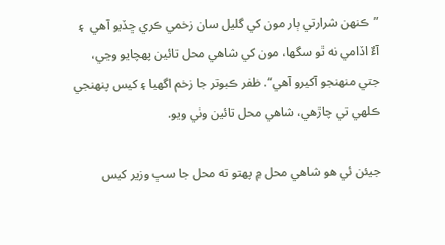”ڪنهن شرارتي ٻار مون کي گليل سان زخمي ڪري ڇڏيو آهي  ۽ آءٌ اڏامي نه ٿو سگها، مون کي شاهي محل تائين پهچايو وڃي، جتي منهنجو آکيرو آهي“. ظفر ڪبوتر جا زخم اگهيا ۽ کيس پنهنجي ڪلهي تي چاڙهي، شاهي محل تائين وٺي ويو.

جيئن ئي هو شاهي محل ۾ پهتو ته محل جا سڀ وزير کيس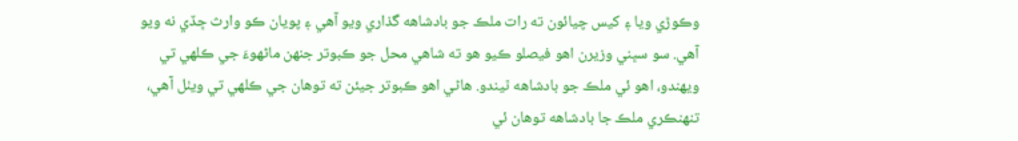وڪوڙي ويا ۽ کيس چيائون ته رات ملڪ جو بادشاهه گذاري ويو آهي ۽ پويان ڪو وارث ڇڏي نه ويو آهي. سو سڀني وزيرن اهو فيصلو ڪيو هو ته شاهي محل جو ڪبوتر جنهن ماڻهوءَ جي ڪلهي تي ويهندو، اهو ئي ملڪ جو بادشاهه ٿيندو. هاڻي اهو ڪبوتر جيئن ته توهان جي ڪلهي تي ويٺل آهي، تنهنڪري ملڪ جا بادشاهه توهان ئي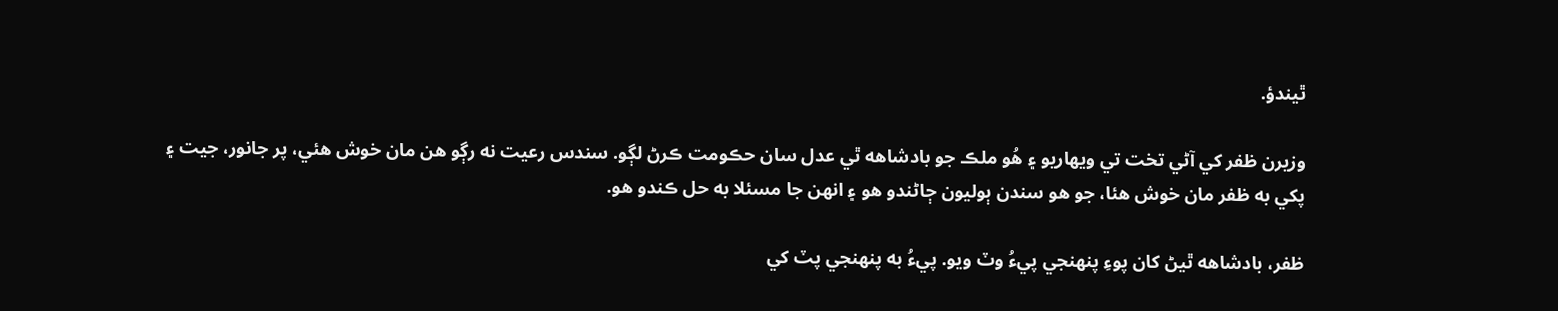ٿيندؤ.

وزيرن ظفر کي آڻي تخت تي ويهاريو ۽ هُو ملڪ جو بادشاهه ٿي عدل سان حڪومت ڪرڻ لڳو. سندس رعيت نه رڳو هن مان خوش هئي، پر جانور، جيت ۽ پکي به ظفر مان خوش هئا، جو هو سندن ٻوليون ڄاڻندو هو ۽ انهن جا مسئلا به حل ڪندو هو.

ظفر، بادشاهه ٿيڻ کان پوءِ پنهنجي پيءُ وٽ ويو. پيءُ به پنهنجي پٽ کي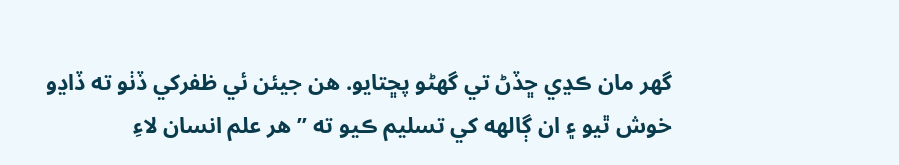گهر مان ڪڍي ڇڏڻ تي گهڻو پڇتايو. هن جيئن ئي ظفرکي ڏٺو ته ڏاڍو خوش ٿيو ۽ ان ڳالهه کي تسليم ڪيو ته ”هر علم انسان لاءِ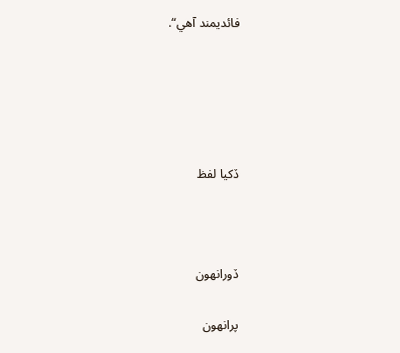فائديمند آهي“.





ڏکيا لفظ



ڏورانهون

پرانهون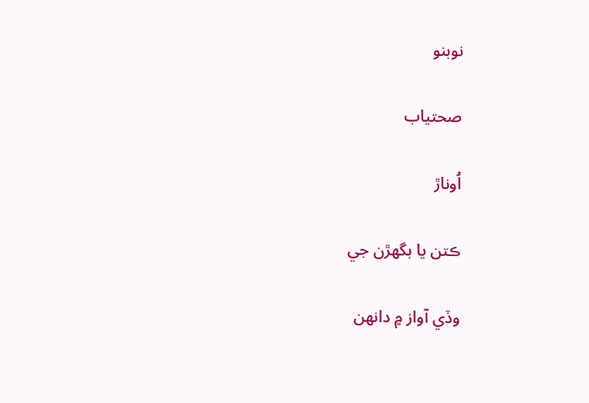نوبنو

صحتياب

اُوناڙ

ڪتن يا بگهڙن جي

وڏي آواز ۾ دانهن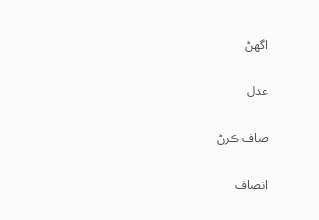اگهڻ

عدل

صاف ڪرڻ

انصاف